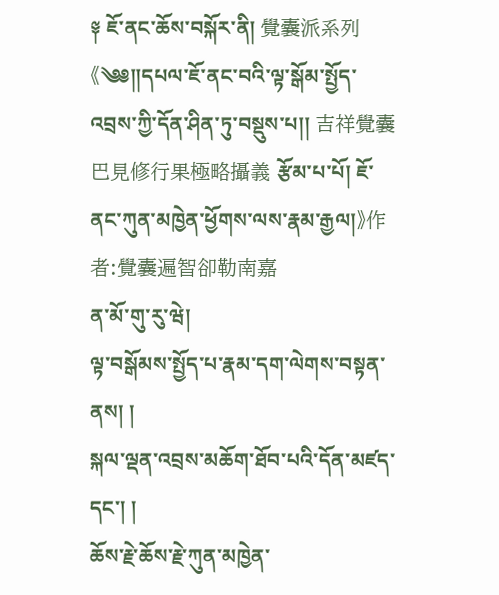༈ ཇོ་ནང་ཆོས་བསྐོར་ནི། 覺囊派系列《༄༅།།དཔལ་ཇོ་ནང་བའི་ལྟ་སྒོམ་སྤྱོད་འབྲས་ཀྱི་དོན་ཤིན་ཏུ་བསྡུས་པ།། 吉祥覺囊巴見修行果極略攝義 རྩོམ་པ་པོ། ཇོ་ནང་ཀུན་མཁྱེན་ཕྱོགས་ལས་རྣམ་རྒྱལ།》作者:覺囊遍智卻勒南嘉
ན་མོ་གུ་རུ་ཝེ།
ལྟ་བསྒོམས་སྤྱོད་པ་རྣམ་དག་ལེགས་བསྟན་ནས། །
སྐལ་ལྡན་འབྲས་མཆོག་ཐོབ་པའི་དོན་མཛད་དང་། །
ཆོས་རྗེ་ཆོས་རྗེ་ཀུན་མཁྱེན་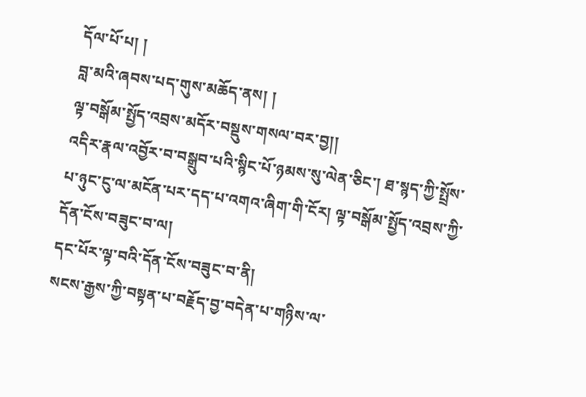དོལ་པོ་པ། །
བླ་མའི་ཞབས་པད་གུས་མཆོད་ནས། །
ལྟ་བསྒོམ་སྤྱོད་འབྲས་མདོར་བསྡུས་གསལ་བར་བྱ།།
འདིར་རྣལ་འབྱོར་བ་བསྒྲུབ་པའི་སྙིང་པོ་ཉམས་སུ་ལེན་ཅིང་། ཐ་སྙད་ཀྱི་སྤྲོས་པ་ཉུང་ངུ་ལ་མངོན་པར་དད་པ་འགའ་ཞིག་གི་ངོར། ལྟ་བསྒོམ་སྤྱོད་འབྲས་ཀྱི་དོན་ངོས་བཟུང་བ་ལ།
དང་པོར་ལྟ་བའི་དོན་ངོས་བཟུང་བ་ནི།
སངས་རྒྱས་ཀྱི་བསྟན་པ་བརྗོད་བྱ་བདེན་པ་གཉིས་ལ་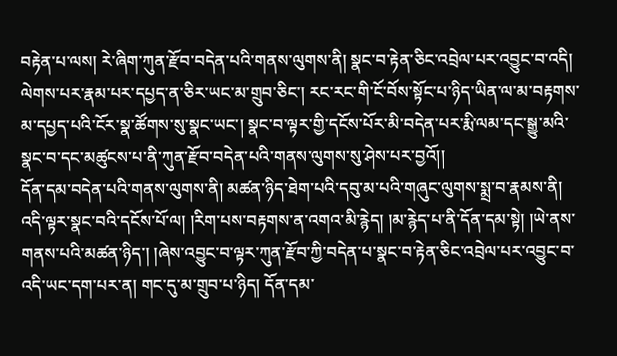བརྟེན་པ་ལས། རེ་ཞིག་ཀུན་རྫོབ་བདེན་པའི་གནས་ལུགས་ནི། སྣང་བ་རྟེན་ཅིང་འབྲེལ་པར་འབྱུང་བ་འདི། ལེགས་པར་རྣམ་པར་དཔྱད་ན་ཅིར་ཡང་མ་གྲུབ་ཅིང་། རང་རང་གི་ངོ་བོས་སྟོང་པ་ཉིད་ཡིན་ལ་མ་བརྟགས་མ་དཔྱད་པའི་ངོར་སྣ་ཚོགས་སུ་སྣང་ཡང་། སྣང་བ་ལྟར་གྱི་དངོས་པོར་མི་བདེན་པར་རྨི་ལམ་དང་སྒྱུ་མའི་སྣང་བ་དང་མཚུངས་པ་ནི་ཀུན་རྫོབ་བདེན་པའི་གནས་ལུགས་སུ་ཤེས་པར་བྱའོ།།
དོན་དམ་བདེན་པའི་གནས་ལུགས་ནི། མཚན་ཉིད་ཐེག་པའི་དབུ་མ་པའི་གཞུང་ལུགས་སྨྲ་བ་རྣམས་ནི། འདི་ལྟར་སྣང་བའི་དངོས་པོ་ལ། །རིག་པས་བརྟགས་ན་འགའ་མི་རྙེད། །མ་རྙེད་པ་ནི་དོན་དམ་སྟེ། །ཡེ་ནས་གནས་པའི་མཚན་ཉིད་། །ཞེས་འབྱུང་བ་ལྟར་ཀུན་རྫོབ་ཀྱི་བདེན་པ་སྣང་བ་རྟེན་ཅིང་འབྲེལ་པར་འབྱུང་བ་འདི་ཡང་དག་པར་ན། གང་དུ་མ་གྲུབ་པ་ཉིད། དོན་དམ་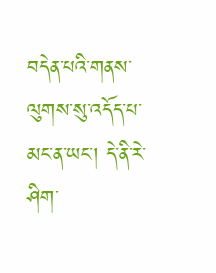བདེན་པའི་གནས་ལུགས་སུ་འདོད་པ་མང་ན་ཡང་། དེ་ནི་རེ་ཤིག་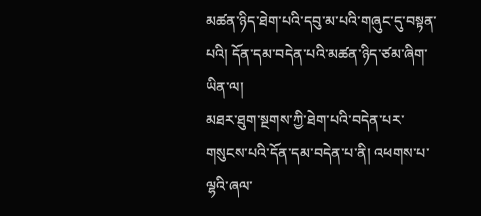མཚན་ཉིད་ཐེག་པའི་དབུ་མ་པའི་གཞུང་དུ་བསྟན་པའི། དོན་དམ་བདེན་པའི་མཚན་ཉིད་ཙམ་ཞིག་ཡིན་ལ།
མཐར་ཐུག་སྔགས་ཀྱི་ཐེག་པའི་བདེན་པར་གསུངས་པའི་དོན་དམ་བདེན་པ་ནི། འཕགས་པ་ལྷའི་ཞལ་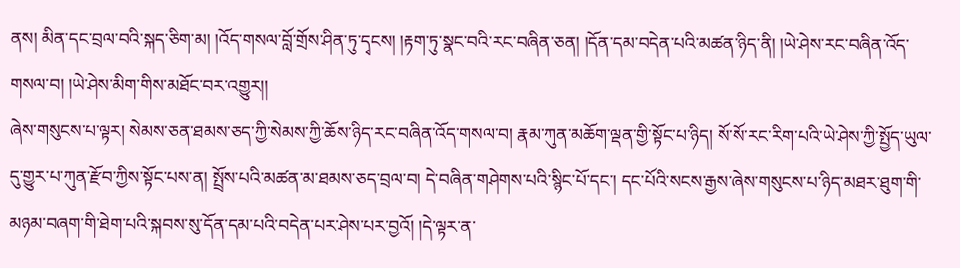ནས། མིན་དང་བྲལ་བའི་སྐད་ཅིག་མ། །འོད་གསལ་བློ་གྲོས་ཤིན་ཏུ་དྭངས། །རྟག་ཏུ་སྣང་བའི་རང་བཞིན་ཅན། །དོན་དམ་བདེན་པའི་མཚན་ཉིད་ནི། །ཡེ་ཤེས་རང་བཞིན་འོད་གསལ་བ། །ཡེ་ཤེས་མིག་གིས་མཐོང་བར་འགྱུར།།
ཞེས་གསུངས་པ་ལྟར། སེམས་ཅན་ཐམས་ཅད་ཀྱི་སེམས་ཀྱི་ཆོས་ཉིད་རང་བཞིན་འོད་གསལ་བ། རྣམ་ཀུན་མཆོག་ལྡན་གྱི་སྟོང་པ་ཉིད། སོ་སོ་རང་རིག་པའི་ཡེ་ཤེས་ཀྱི་སྤྱོད་ཡུལ་དུ་གྱུར་པ་ཀུན་རྫོབ་ཀྱིས་སྟོང་པས་ན། སྤྲོས་པའི་མཚན་མ་ཐམས་ཅད་བྲལ་བ། དེ་བཞིན་གཤེགས་པའི་སྙིང་པོ་དང་། དང་པོའི་སངས་རྒྱས་ཞེས་གསུངས་པ་ཉིད་མཐར་ཐུག་གི་མཉམ་བཞག་གི་ཐེག་པའི་སྐབས་སུ་དོན་དམ་པའི་བདེན་པར་ཤེས་པར་བྱའོ། །དེ་ལྟར་ན་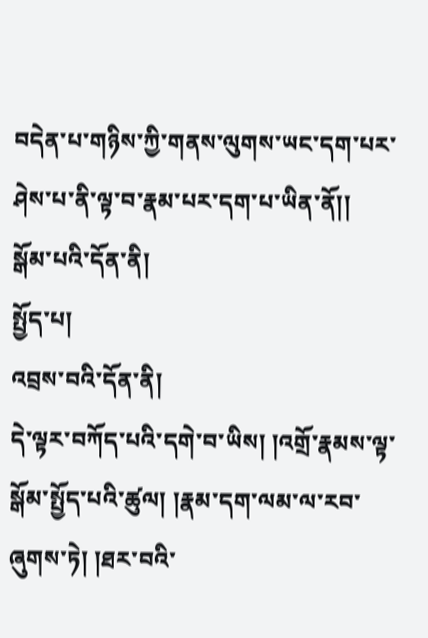བདེན་པ་གཉིས་ཀྱི་གནས་ལུགས་ཡང་དག་པར་ཤེས་པ་ནི་ལྟ་བ་རྣམ་པར་དག་པ་ཡིན་ནོ།།
སྒོམ་པའི་དོན་ནི།
སྤྱོད་པ།
འབྲས་བའི་དོན་ནི།
དེ་ལྟར་བཀོད་པའི་དགེ་བ་ཡིས། །འགྲོ་རྣམས་ལྟ་སྒོམ་སྤྱོད་པའི་ཚུལ། །རྣམ་དག་ལམ་ལ་རབ་ཞུགས་ཏེ། །ཐར་བའི་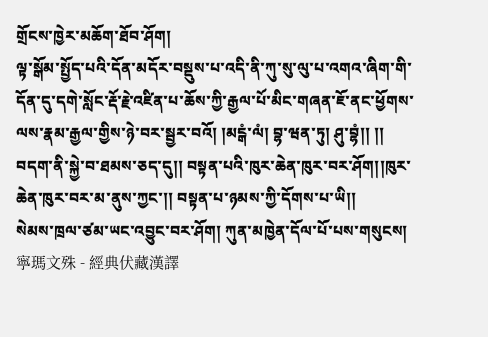གྲོངས་ཁྱེར་མཆོག་ཐོབ་ཤོག།
ལྟ་སྒོམ་སྤྱོད་པའི་དོན་མདོར་བསྡུས་པ་འདི་ནི་ཀུ་སུ་ལུ་པ་འགའ་ཞིག་གི་དོན་དུ་དགེ་སློང་རྡོ་རྗེ་འཛིན་པ་ཆོས་ཀྱི་རྒྱལ་པོ་མིང་གཞན་ཇོ་ནང་ཕྱོགས་ལས་རྣམ་རྒྱལ་གྱིས་ཉེ་བར་སྦྱར་བའོ། །མངྒཾ་ལཾ། བྷ་ཝན་ཏུ། ཤུ་བྷཾ།། །།
བདག་ནི་སྐྱེ་བ་ཐམས་ཅད་དུ།། བསྟན་པའི་ཁུར་ཆེན་ཁུར་བར་ཤོག།།ཁུར་ཆེན་ཁུར་བར་མ་ནུས་ཀྱང་།། བསྟན་པ་ཉམས་ཀྱི་དོགས་པ་ཡི།།
སེམས་ཁྲལ་ཙམ་ཡང་འབྱུང་བར་ཤོག། ཀུན་མཁྱེན་དོལ་པོ་པས་གསུངས།
寧瑪文殊 - 經典伏藏漢譯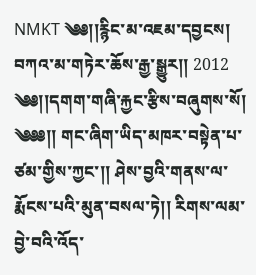NMKT ༄༅།།རྙིང་མ་འཇམ་དབྱངས། བཀའ་མ་གཏེར་ཆོས་རྒྱ་སྒྱུར།། 2012
༄༅།།དགག་གཞི་རྐྱང་རྩིས་བཞུགས་སོ།
༄༅༅།། གང་ཞིག་ཡིད་མཁར་བསྟེན་པ་ཙམ་གྱིས་ཀྱང་།། ཤེས་བྱའི་གནས་ལ་རྨོངས་པའི་མུན་བསལ་ཏེ།། རིགས་ལམ་བྱེ་བའི་འོད་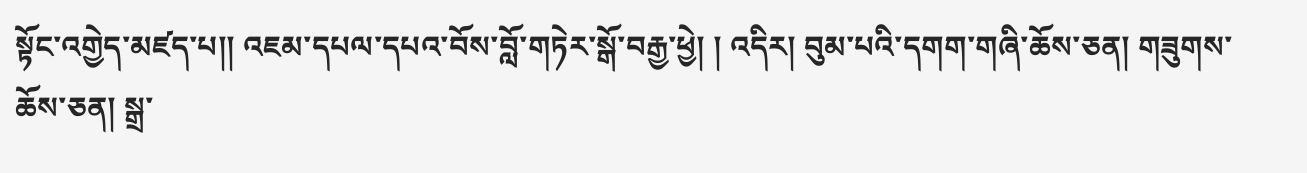སྟོང་འགྱེད་མཛད་པ།། འཇམ་དཔལ་དཔའ་བོས་བློ་གཏེར་སྒོ་བརྒྱ་ཕྱེ། ། འདིར། བུམ་པའི་དགག་གཞི་ཆོས་ཅན། གཟུགས་ཆོས་ཅན། སྒྲ་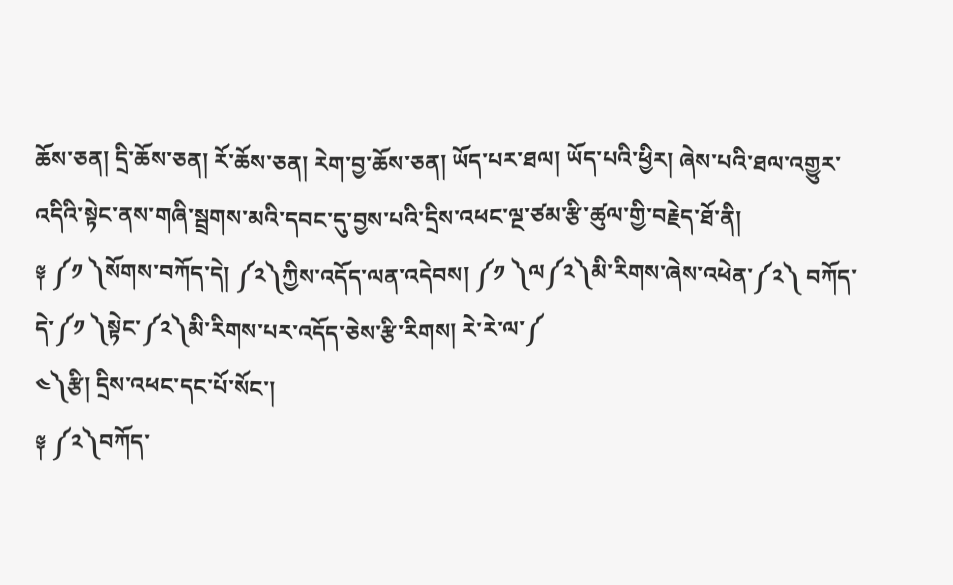ཆོས་ཅན། དྲི་ཆོས་ཅན། རོ་ཆོས་ཅན། རེག་བྱ་ཆོས་ཅན། ཡོད་པར་ཐལ། ཡོད་པའི་ཕྱིར། ཞེས་པའི་ཐལ་འགྱུར་འདིའི་སྟེང་ནས་གཞི་སྦྲགས་མའི་དབང་དུ་བྱས་པའི་དྲིས་འཕང་ལྔ་ཙམ་རྩི་ཚུལ་གྱི་བརྗེད་ཐོ་ནི།
༈ ༼༡ ༽སོགས་བཀོད་དེ། ༼༢༽ཀྱིས་འདོད་ལན་འདེབས། ༼༡ ༽ལ༼༢༽མི་རིགས་ཞེས་འཕེན་༼༢༽ བཀོད་དེ་༼༡ ༽སྟེང་༼༢༽མི་རིགས་པར་འདོད་ཅེས་རྩི་རིགས། རེ་རེ་ལ་༼
༤༽རྩི། དྲིས་འཕང་དང་པོ་སོང་།
༈ ༼༢༽བཀོད་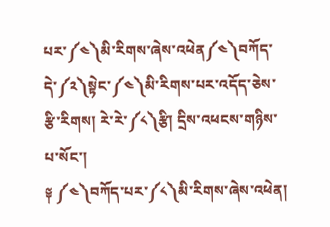པར་༼༤༽མི་རིགས་ཞེས་འཕེན༼༤༽བཀོད་དེ་༼༢༽སྟེང་༼༤༽མི་རིགས་པར་འདོད་ཅེས་རྩི་རིགས། རེ་རེ་༼༨༽རྩི། དྲིས་འཕངས་གཉིས་པ་སོང་།
༈ ༼༤༽བཀོད་པར་༼༨༽མི་རིགས་ཞེས་འཕེན།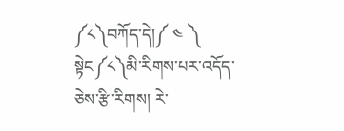༼༨༽བཀོད་དེ།༼ ༤ ༽ སྟེང༼༨༽མི་རིགས་པར་འདོད་ཅེས་རྩི་རིགས། རེ་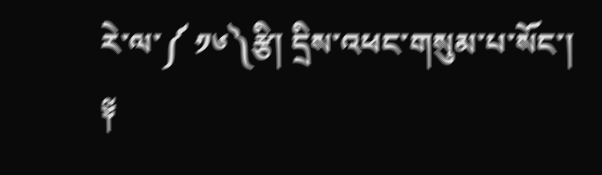རེ་ལ་༼ ༡༦༽རྩི། དྲིས་འཕང་གསུམ་པ་སོང་།
༈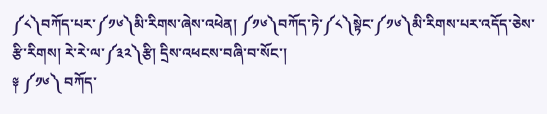༼༨༽བཀོད་པར་༼༡༦༽མི་རིགས་ཞེས་འཕེན། ༼༡༦༽བཀོད་ཏེ་༼༨༽སྟེང་༼༡༦༽མི་རིགས་པར་འདོད་ཅེས་རྩི་རིགས། རེ་རེ་ལ་༼༣༢༽རྩི། དྲིས་འཕངས་བཞི་བ་སོང་།
༈ ༼༡༦༽ བཀོད་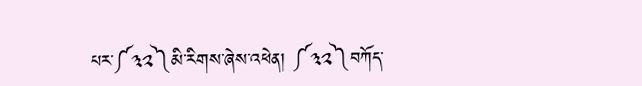པར་༼༣༢༽མི་རིགས་ཞེས་འཕེན། ༼༣༢༽བཀོད་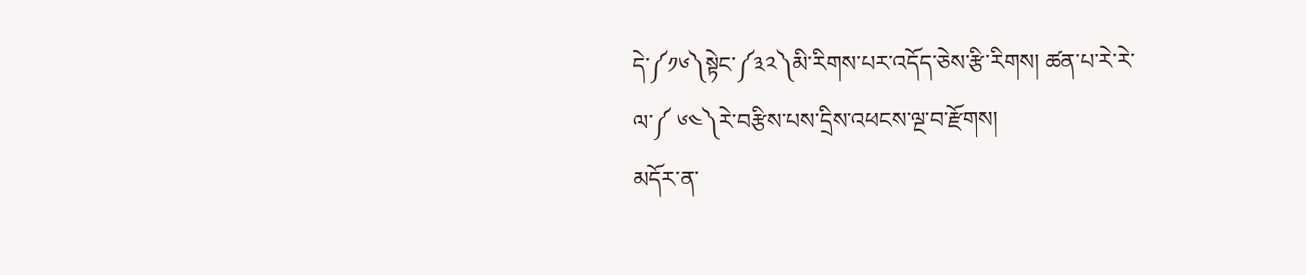དེ་༼༡༦༽སྟེང་༼༣༢༽མི་རིགས་པར་འདོད་ཅེས་རྩི་རིགས། ཚན་པ་རེ་རེ་ལ་༼ ༦༤༽རེ་བརྩིས་པས་དྲིས་འཕངས་ལྔ་བ་རྫོགས།
མདོར་ན་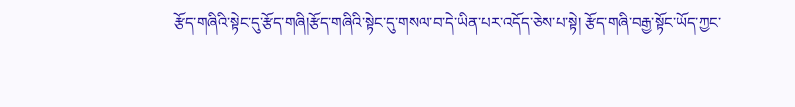རྩོད་གཞིའི་སྟེང་དུ་རྩོད་གཞི།རྩོད་གཞིའི་སྟེང་དུ་གསལ་བ་དེ་ཡིན་པར་འདོད་ཅེས་པ་སྟེ། རྩོད་གཞི་བརྒྱ་སྟོང་ཡོད་ཀྱང་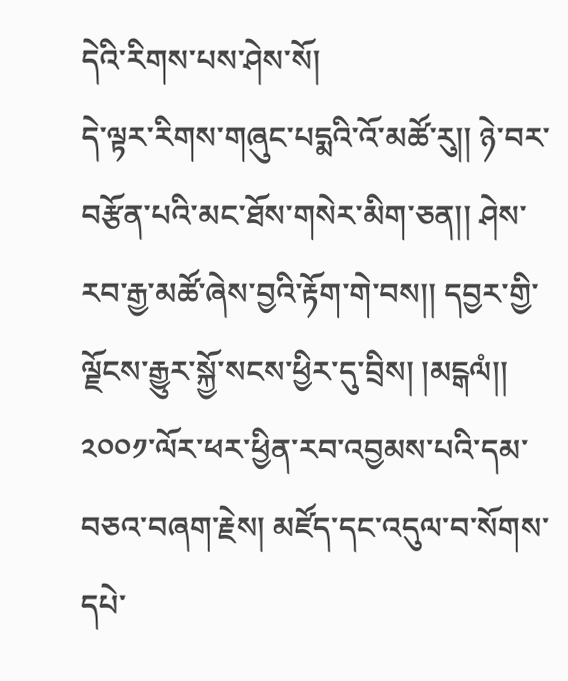དེའི་རིགས་པས་ཤེས་སོ།
དེ་ལྟར་རིགས་གཞུང་པདྨའི་འོ་མཚོ་རུ།། ཉེ་བར་བརྩོན་པའི་མང་ཐོས་གསེར་མིག་ཅན།། ཤེས་རབ་རྒྱ་མཚོ་ཞེས་བྱའི་རྟོག་གེ་བས།། དབྱར་གྱི་ལྗོངས་རྒྱུར་སྐྱོ་སངས་ཕྱིར་དུ་བྲིས། །མངྒལཾ།།
༢༠༠༡་ལོར་ཕར་ཕྱིན་རབ་འབྱམས་པའི་དམ་བཅའ་བཞག་རྗེས། མཛོད་དང་འདུལ་བ་སོགས་དཔེ་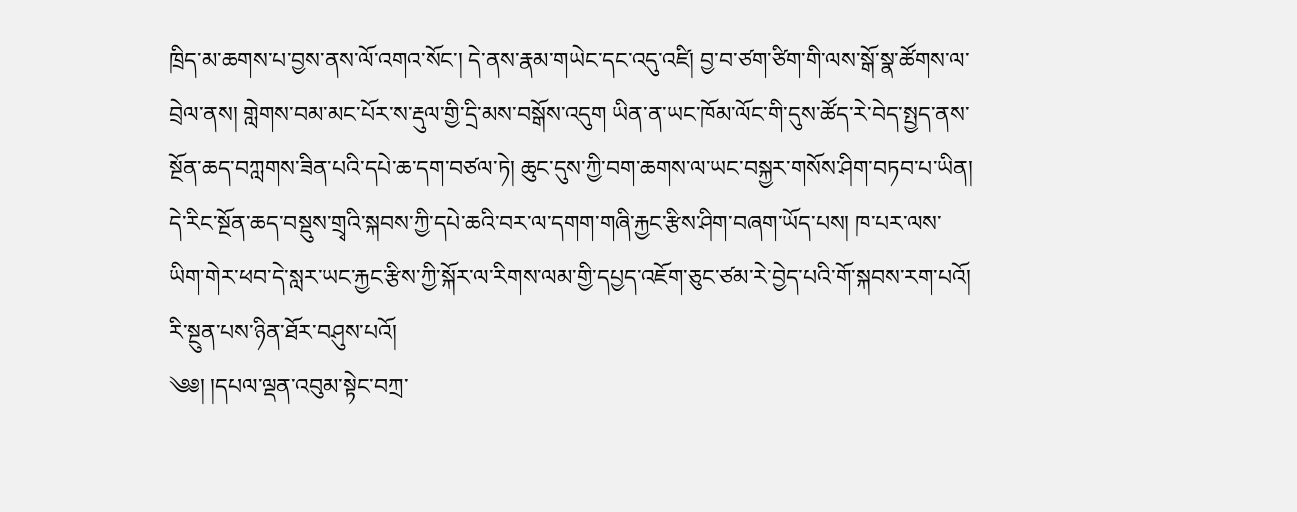ཁྲིད་མ་ཆགས་པ་བྱས་ནས་ལོ་འགའ་སོང་། དེ་ནས་རྣམ་གཡེང་དང་འདུ་འཛི། བྱ་བ་ཙག་ཙིག་གི་ལས་སྒོ་སྣ་ཚོགས་ལ་བྲེལ་ནས། གླེགས་བམ་མང་པོར་ས་རྡུལ་གྱི་དྲི་མས་བསྒོས་འདུག ཡིན་ན་ཡང་ཁོམ་ལོང་གི་དུས་ཚོད་རེ་བེད་སྤྱད་ནས་སྔོན་ཆད་བཀླགས་ཟིན་པའི་དཔེ་ཆ་དག་བཙལ་ཏེ། ཆུང་དུས་ཀྱི་བག་ཆགས་ལ་ཡང་བསྐྱར་གསོས་ཤིག་བཏབ་པ་ཡིན། དེ་རིང་སྔོན་ཆད་བསྡུས་གྲྭའི་སྐབས་ཀྱི་དཔེ་ཆའི་བར་ལ་དགག་གཞི་རྐྱང་རྩིས་ཤིག་བཞག་ཡོད་པས། ཁ་པར་ལས་ཡིག་གེར་ཕབ་དེ་སླར་ཡང་རྐྱང་རྩིས་ཀྱི་སྐོར་ལ་རིགས་ལམ་གྱི་དཔྱད་འཇོག་ཅུང་ཙམ་རེ་བྱེད་པའི་གོ་སྐབས་རག་པའོ།
རི་སྔུན་པས་ཉིན་ཐོར་བཤུས་པའོ།
༄༅། །དཔལ་ལྡན་འབུམ་སྟེང་བཀྲ་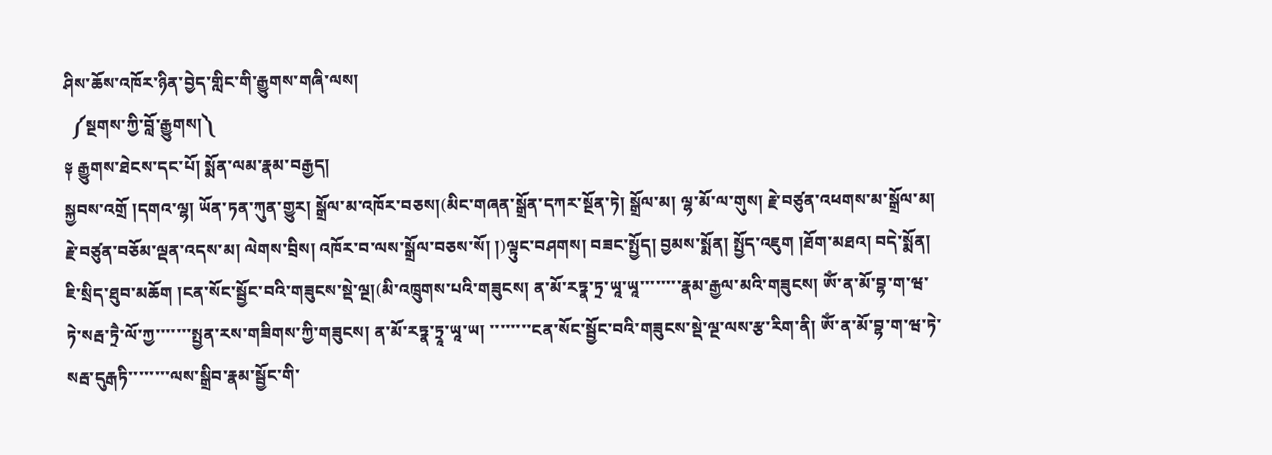ཤིས་ཆོས་འཁོར་ཉིན་བྱེད་གླིང་གི་རྒྱུགས་གཞི་ལས།
  ༼སྔགས་ཀྱི་བློ་རྒྱུགས།༽
༈ རྒྱུགས་ཐེངས་དང་པོ། སྨོན་ལམ་རྣམ་བརྒྱད།
སྐྱབས་འགྲོ །དགའ་ལྷ། ཡོན་ཏན་ཀུན་གྱུར། སྒྲོལ་མ་འཁོར་བཅས།(མིང་གཞན་སྒྲོན་དཀར་སྔོན་ཏེ། སྒྲོལ་མ། ལྷ་མོ་ལ་གུས། རྗེ་བཙུན་འཕགས་མ་སྒྲོལ་མ། རྗེ་བཙུན་བཅོམ་ལྡན་འདས་མ། ལེགས་བྲིས། འཁོར་བ་ལས་སྒྲོལ་བཅས་སོ། །)ལྟུང་བཤགས། བཟང་སྤྱོད། བྱམས་སྨོན། སྤྱོད་འཇུག །ཐོག་མཐའ། བདེ་སྨོན། ཇི་སྲིད་ཐུབ་མཆོག །ངན་སོང་སྦྱོང་བའི་གཟུངས་སྡེ་ལྔ།(མི་འཁྲུགས་པའི་གཟུངས། ན་མོ་རཏྣ་ཏྲ་ཡཱ་ཡཱ་་་་་་་་རྣམ་རྒྱལ་མའི་གཟུངས། ཨོཾ་ན་མོ་བྷ་ག་ཝ་ཏེ་སརྦ་ཏྲཻ་ལོ་ཀྱ་་་་་་་སྤྱན་རས་གཟིགས་ཀྱི་གཟུངས། ན་མོ་རཏྣ་ཏྲཱ་ཡཱ་ཡ། ་་་་་་་་ངན་སོང་སྦྱོང་བའི་གཟུངས་སྡེ་ལྔ་ལས་རྩ་རིག་ནི། ཨོཾ་ན་མོ་བྷ་ག་ཝ་ཏེ་སརྦ་དུརྒཏི་་་་་་་་ལས་སྒྲིབ་རྣམ་སྦྱོང་གི་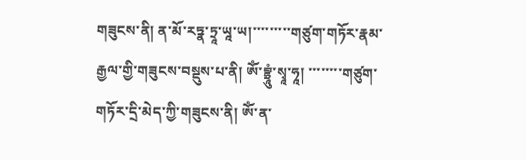གཟུངས་ནི། ན་མོ་རཏྣ་ཏྲཱ་ཡཱ་ཡ།་་་་་་་་་གཙུག་གཏོར་རྣམ་རྒྱལ་གྱི་གཟུངས་བསྡུས་པ་ནི། ཨོཾ་བྷྲཱུཾ་སྭཱ་ཧཱ། ་་་་་་་་གཙུག་གཏོར་དྲི་མེད་ཀྱི་གཟུངས་ནི། ཨོཾ་ན་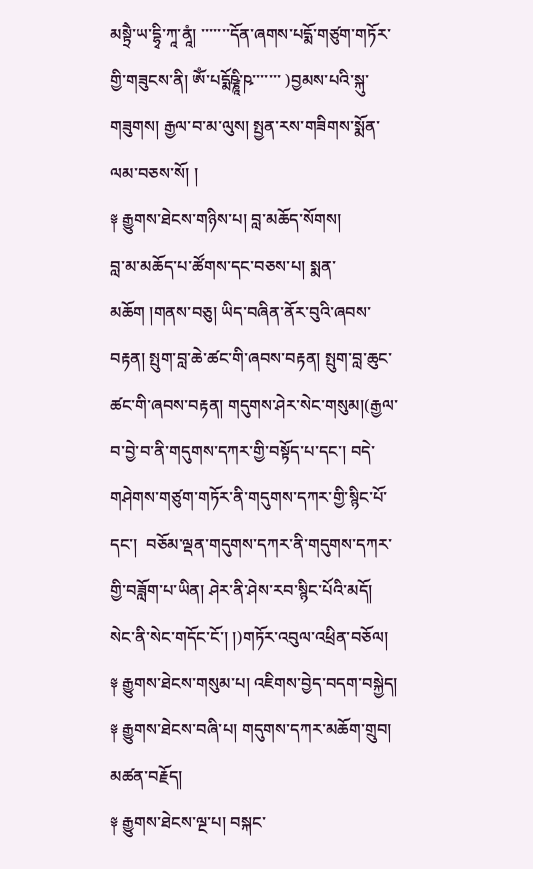མསྟྲཻ་ཡ་དྷྭི་ཀཱ་ནཱཾ། ་་་་་་་དོན་ཞགས་པདྨོ་གཙུག་གཏོར་གྱི་གཟུངས་ནི། ཨོཾ་པདྨོཥྞཱི་ཥ་་་་་་་ )བྱམས་པའི་སྐུ་གཟུགས། རྒྱལ་བ་མ་ལུས། སྤྱན་རས་གཟིགས་སྨོན་ལམ་བཅས་སོ། །
༈ རྒྱུགས་ཐེངས་གཉིས་པ། བླ་མཆོད་སོགས།
བླ་མ་མཆོད་པ་ཚོགས་དང་བཅས་པ། སྨན་མཆོག །གནས་བཅུ། ཡིད་བཞིན་ནོར་བུའི་ཞབས་བརྟན། སྤུག་བླ་ཆེ་ཚང་གི་ཞབས་བརྟན། སྤུག་བླ་ཆུང་ཚང་གི་ཞབས་བརྟན། གདུགས་ཤེར་སེང་གསུམ།(རྒྱལ་བ་བྱེ་བ་ནི་གདུགས་དཀར་གྱི་བསྟོད་པ་དང་། བདེ་གཤེགས་གཙུག་གཏོར་ནི་གདུགས་དཀར་གྱི་སྙིང་པོ་དང་།  བཅོམ་ལྡན་གདུགས་དཀར་ནི་གདུགས་དཀར་གྱི་བཟློག་པ་ཡིན། ཤེར་ནི་ཤེས་རབ་སྙིང་པོའི་མདོ། སེང་ནི་སེང་གདོང་ངོ་། །)གཏོར་འབུལ་འཕྲིན་བཅོལ།
༈ རྒྱུགས་ཐེངས་གསུམ་པ། འཇིགས་བྱེད་བདག་བསྐྱེད།
༈ རྒྱུགས་ཐེངས་བཞི་པ། གདུགས་དཀར་མཆོག་གྲུབ། མཚན་བརྗོད།
༈ རྒྱུགས་ཐེངས་ལྔ་པ། བསྐང་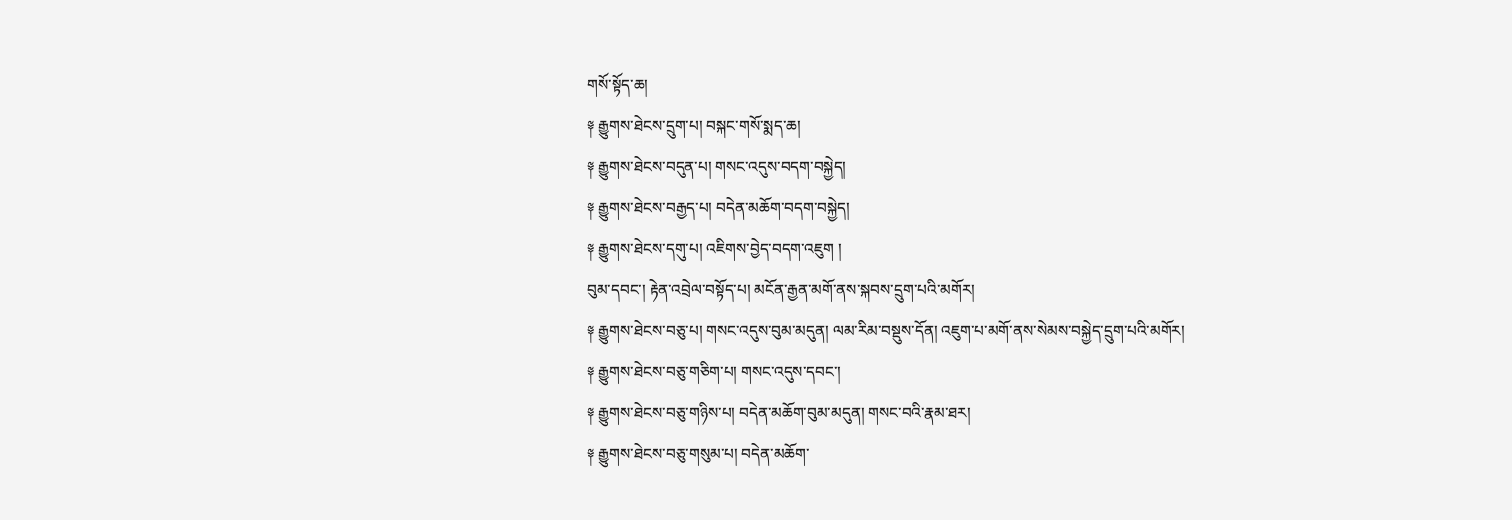གསོ་སྟོད་ཆ།
༈ རྒྱུགས་ཐེངས་དྲུག་པ། བསྐང་གསོ་སྨད་ཆ།
༈ རྒྱུགས་ཐེངས་བདུན་པ། གསང་འདུས་བདག་བསྐྱེད།
༈ རྒྱུགས་ཐེངས་བརྒྱད་པ། བདེན་མཆོག་བདག་བསྐྱེད།
༈ རྒྱུགས་ཐེངས་དགུ་པ། འཇིགས་བྱེད་བདག་འཇུག །
བུམ་དབང་། རྟེན་འབྲེལ་བསྟོད་པ། མངོན་རྒྱན་མགོ་ནས་སྐབས་དྲུག་པའི་མགོར།
༈ རྒྱུགས་ཐེངས་བཅུ་པ། གསང་འདུས་བུམ་མདུན། ལམ་རིམ་བསྡུས་དོན། འཇུག་པ་མགོ་ནས་སེམས་བསྐྱེད་དྲུག་པའི་མགོར།
༈ རྒྱུགས་ཐེངས་བཅུ་གཅིག་པ། གསང་འདུས་དབང་།
༈ རྒྱུགས་ཐེངས་བཅུ་གཉིས་པ། བདེན་མཆོག་བུམ་མདུན། གསང་བའི་རྣམ་ཐར།
༈ རྒྱུགས་ཐེངས་བཅུ་གསུམ་པ། བདེན་མཆོག་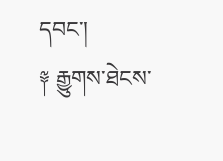དབང་།
༈ རྒྱུགས་ཐེངས་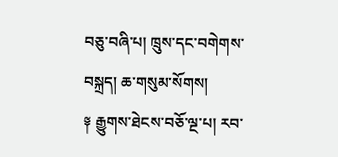བཅུ་བཞི་པ། ཁྲུས་དང་བགེགས་བསྐྲད། ཆ་གསུམ་སོགས།
༈ རྒྱུགས་ཐེངས་བཅོ་ལྔ་པ། རབ་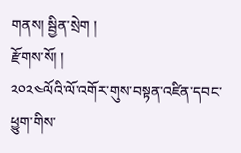གནས། སྦྱིན་སྲེག །
རྫོགས་སོ། །
༢༠༢༤ལོའི་ལོ་འགོར་གུས་བསྟན་འཛིན་དབང་ཕྱུག་གིས་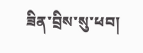ཟིན་བྲིས་སུ་ཕབ།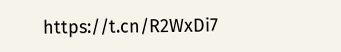https://t.cn/R2WxDi7